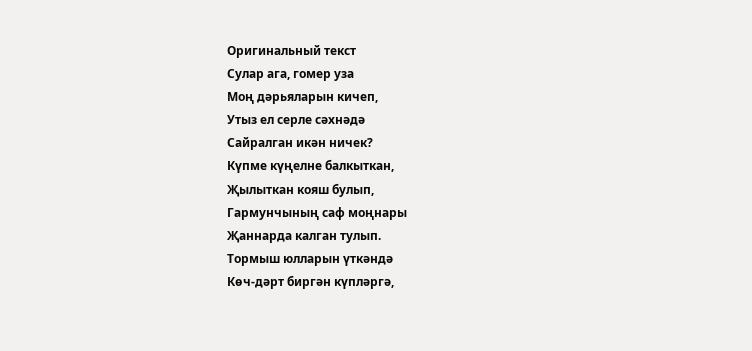Оригинальный текст
Сулар ага, гомер уза
Моң дәрьяларын кичеп,
Утыз ел серле сәхнәдә
Сайралган икән ничек?
Күпме күңелне балкыткан,
Җылыткан кояш булып,
Гармунчының саф моңнары
Җаннарда калган тулып.
Тормыш юлларын үткәндә
Көч-дәрт биргән күпләргә,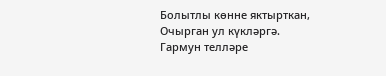Болытлы көнне яктырткан,
Очырган ул күкләргә.
Гармун телләре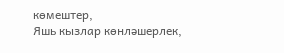көмештер,
Яшь кызлар көнләшерлек,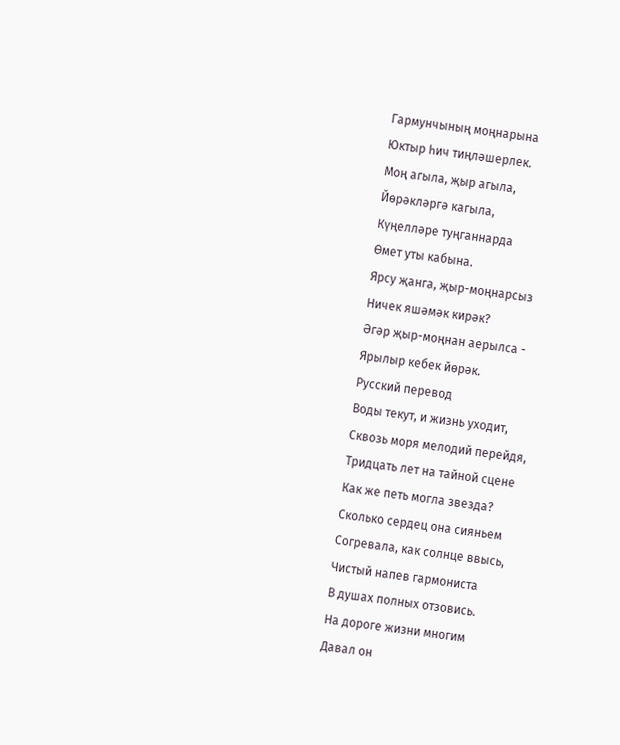Гармунчының моңнарына
Юктыр һич тиңләшерлек.
Моң агыла, җыр агыла,
Йөрәкләргә кагыла,
Күңелләре туңганнарда
Өмет уты кабына.
Ярсу җанга, җыр-моңнарсыз
Ничек яшәмәк кирәк?
Әгәр җыр-моңнан аерылса -
Ярылыр кебек йөрәк.
Русский перевод
Воды текут, и жизнь уходит,
Сквозь моря мелодий перейдя,
Тридцать лет на тайной сцене
Как же петь могла звезда?
Сколько сердец она сияньем
Согревала, как солнце ввысь,
Чистый напев гармониста
В душах полных отзовись.
На дороге жизни многим
Давал он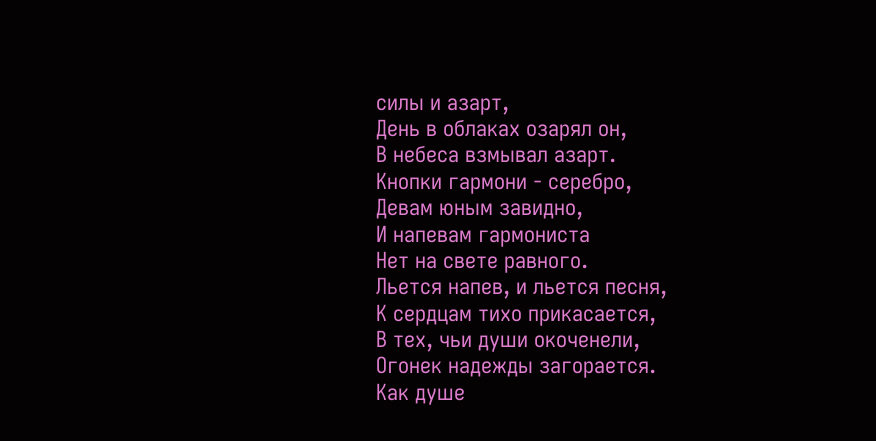силы и азарт,
День в облаках озарял он,
В небеса взмывал азарт.
Кнопки гармони - серебро,
Девам юным завидно,
И напевам гармониста
Нет на свете равного.
Льется напев, и льется песня,
К сердцам тихо прикасается,
В тех, чьи души окоченели,
Огонек надежды загорается.
Как душе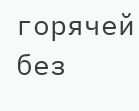горячей без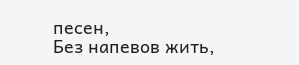песен,
Без напевов жить,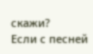скажи?
Если с песней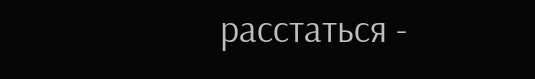расстаться -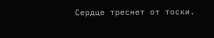Сердце треснет от тоски.